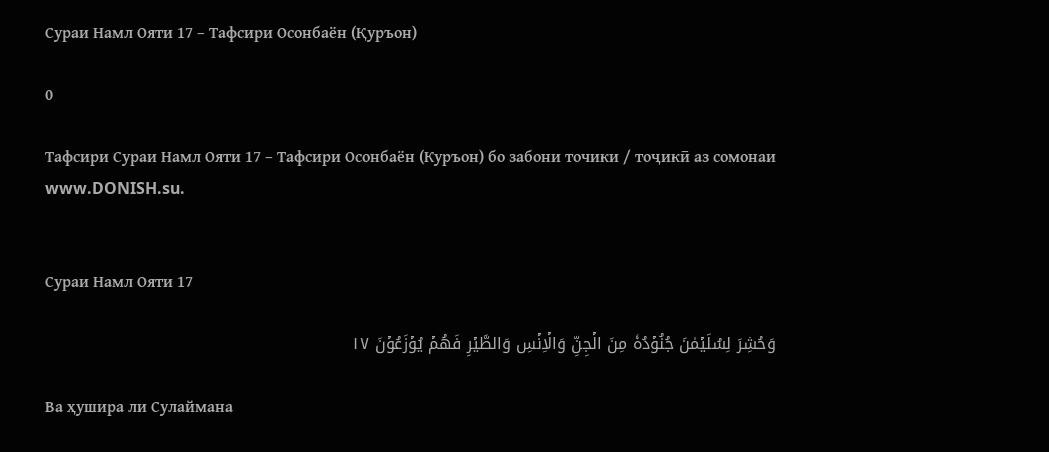Сураи Намл Ояти 17 – Тафсири Осонбаён (Қуръон)

0

Тафсири Сураи Намл Ояти 17 – Тафсири Осонбаён (Куръон) бо забони точики / тоҷикӣ аз сомонаи www.DONISH.su.


Сураи Намл Ояти 17

وَحُشِرَ لِسُلَيۡمٰنَ جُنُوۡدُهٗ مِنَ الۡجِنِّ وَالۡاِنۡسِ وَالطَّيۡرِ فَهُمۡ يُوۡزَعُوۡنَ ١٧

Ва ҳушира ли Сулаймана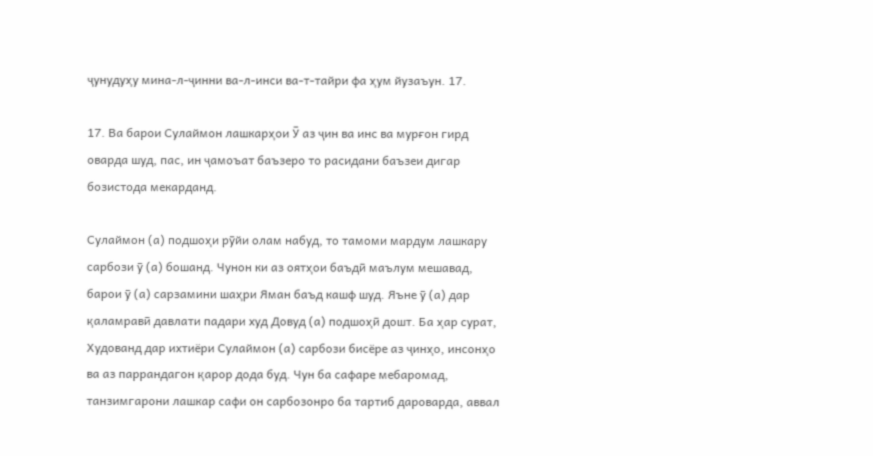ҷунудуҳу мина-л-ҷинни ва-л-инси ва-т-тайри фа ҳум йузаъун. 17.

17. Ва барои Сулаймон лашкарҳои Ӯ аз ҷин ва инс ва мурғон гирд оварда шуд, пас, ин ҷамоъат баъзеро то расидани баъзеи дигар бозистода мекарданд.

Сулаймон (а) подшоҳи рӯйи олам набуд, то тамоми мардум лашкару сарбози ӯ (а) бошанд. Чунон ки аз оятҳои баъдӣ маълум мешавад, барои ӯ (а) сарзамини шаҳри Яман баъд кашф шуд. Яъне ӯ (а) дар қаламравӣ давлати падари худ Довуд (а) подшоҳӣ дошт. Ба ҳар сурат, Худованд дар ихтиёри Сулаймон (а) сарбози бисёре аз ҷинҳо, инсонҳо ва аз паррандагон қарор дода буд. Чун ба сафаре мебаромад, танзимгарони лашкар сафи он сарбозонро ба тартиб дароварда, аввал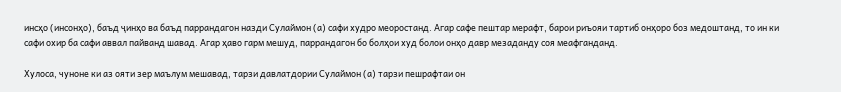инсҳо (инсонҳо), баъд ҷинҳо ва баъд паррандагон назди Сулаймон (а) сафи худро меоростанд. Агар сафе пештар мерафт, барои риъояи тартиб онҳоро боз медоштанд, то ин ки сафи охир ба сафи аввал пайванд шавад. Агар ҳаво гарм мешуд, паррандагон бо болҳои худ болои онҳо давр мезаданду соя меафганданд.

Хулоса, чуноне ки аз ояти зер маълум мешавад, тарзи давлатдории Сулаймон (а) тарзи пешрафтаи он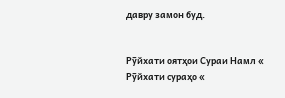давру замон буд.


Рӯйхати оятҳои Сураи Намл «
Рӯйхати сураҳо «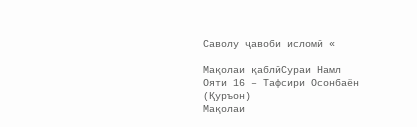Саволу ҷавоби исломӣ «

Мақолаи қаблӣСураи Намл Ояти 16 – Тафсири Осонбаён (Қуръон)
Мақолаи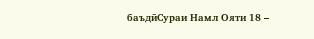баъдӣСураи Намл Ояти 18 –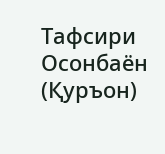Тафсири Осонбаён (Қуръон)